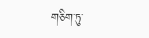གཅིག་ཏུ་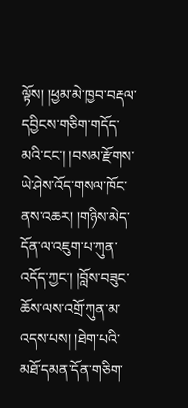ལྟོས། །ཕྱམ་མེ་ཁྱབ་བརྡལ་དབྱིངས་གཅིག་གདོད་མའི་ངང་། །བསམ་རྫོགས་ཡེ་ཤེས་འོད་གསལ་ཁོང་ནས་འཆར། །གཉིས་མེད་དོན་ལ་འཇུག་པ་ཀུན་འདོད་ཀྱང་། །བློས་བཟུང་ཆོས་ལས་འགྲོ་ཀུན་མ་འདས་པས། །ཐེག་པའི་མཐོ་དམན་དོན་གཅིག་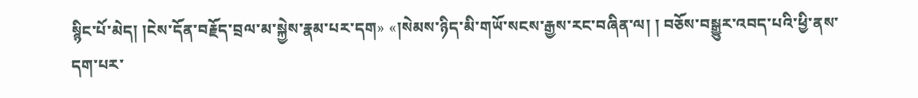སྙིང་པོ་མེད། །ངེས་དོན་བརྗོད་བྲལ་མ་སྐྱེས་རྣམ་པར་དག» «།སེམས་ཉིད་མི་གཡོ་སངས་རྒྱས་རང་བཞིན་ལ། ། བཅོས་བསྒྱུར་འབད་པའི་ཕྱི་ནས་དག་པར་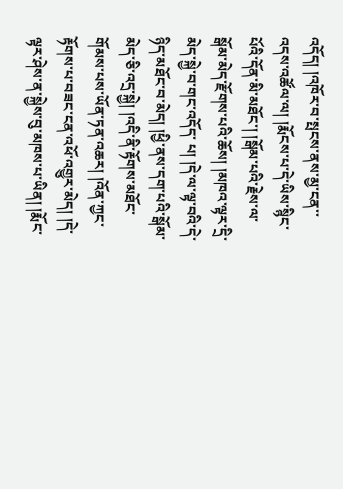འདོད། །འཁོར་བ་སྤངས་ནས་མྱ་ངན་་འདས་འཚོལ་ལ། །རྨོངས་པ་དེ་ཡིས་སྙིང་པོའི་དོན་མི་མཐོང་། །སྒོམ་པའི་རྗེས་ལ་སྒོམ་མེད་རྫོགས་པའི་ཆོས། །མཁའ་ལྟར་དྲི་མེད་སྐྱེ་བ་གང་འདོད་ པ། །དེ་ལ་ལྟ་བའི་དེ་ཉིད་མཐོང་བ་མེད། །ཕྱི་ནས་དག་པའི་སྒོམ་མེད་ཅི་འདྲ་སྐྱེ། །འདི་ནི་རྟོགས་མཐོང་གོམས་པས་ཡོན་ཏན་འཆར། །འོན་ཀྱང་རྟོགས་པ་བཟང་ངན་འཕོ་འགྱུར་མེད། །དེ་ལྟར་ཤེས་ན་སྐྱེས་བུ་མཁས་པ་ཡིན། །རྨོང་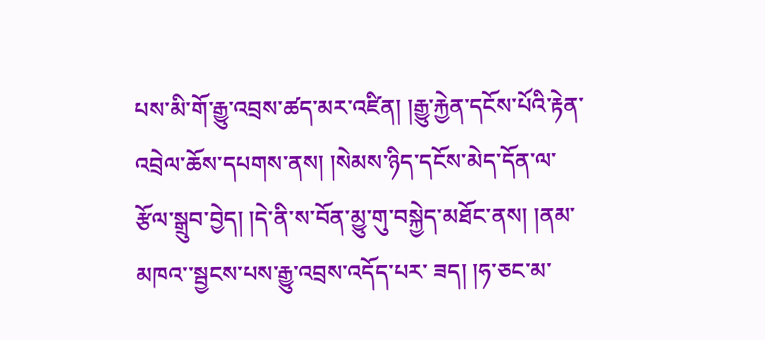པས་མི་གོ་རྒྱུ་འབྲས་ཚད་མར་འཛིན། །རྒྱུ་རྐྱེན་དངོས་པོའི་རྟེན་འབྲེལ་ཆོས་དཔགས་ནས། །སེམས་ཉིད་དངོས་མེད་དོན་ལ་རྩོལ་སྒྲུབ་བྱེད། །དེ་ནི་ས་བོན་མྱུ་གུ་བསྐྱེད་མཐོང་ནས། །ནམ་མཁའ་་སྦྱངས་པས་རྒྱུ་འབྲས་འདོད་པར་ ཟད། །ཧ་ཅང་མ་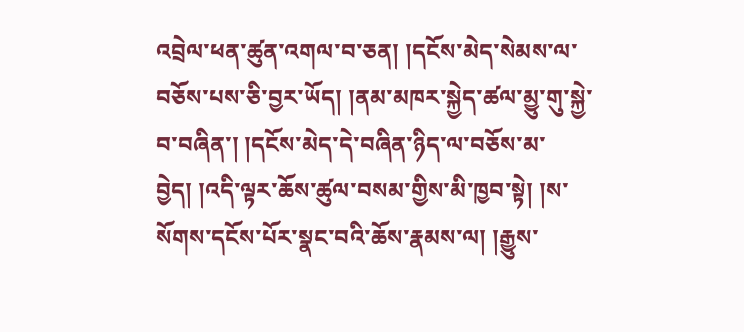འབྲེལ་ཕན་ཚུན་འགལ་བ་ཅན། །དངོས་མེད་སེམས་ལ་བཅོས་པས་ཅི་བྱར་ཡོད། །ནམ་མཁར་སྐྱེད་ཚལ་མྱུ་གུ་སྐྱེ་བ་བཞིན་། །དངོས་མེད་དེ་བཞིན་ཉིད་ལ་བཅོས་མ་བྱེད། །འདི་ལྟར་ཆོས་ཚུལ་བསམ་གྱིས་མི་ཁྱབ་སྟེ། །ས་སོགས་དངོས་པོར་སྣང་བའི་ཆོས་རྣམས་ལ། །རྒྱུས་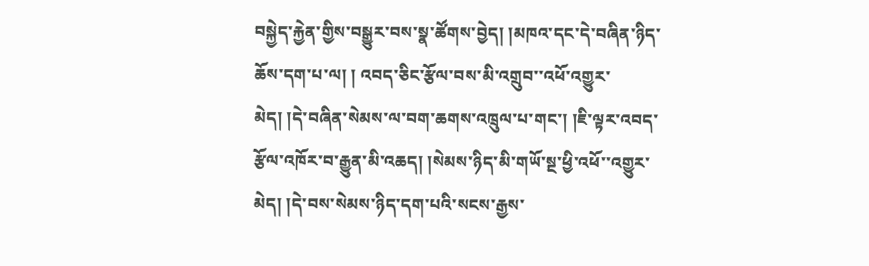བསྐྱེད་རྐྱེན་གྱིས་བསྒྱུར་བས་སྣ་ཚོགས་བྱེད། །མཁའ་དང་དེ་བཞིན་ཉིད་ཆོས་དག་པ་ལ། ། འབད་ཅིང་རྩོལ་བས་མི་འགྲུབ་་འཕོ་འགྱུར་མེད། །དེ་བཞིན་སེམས་ལ་བག་ཆགས་འཁྲུལ་པ་གང་། །ཇི་ལྟར་འབད་རྩོལ་འཁོར་བ་རྒྱུན་མི་འཆད། །སེམས་ཉིད་མི་གཡོ་སྔ་ཕྱི་འཕོ་་འགྱུར་མེད། །དེ་བས་སེམས་ཉིད་དག་པའི་སངས་རྒྱས་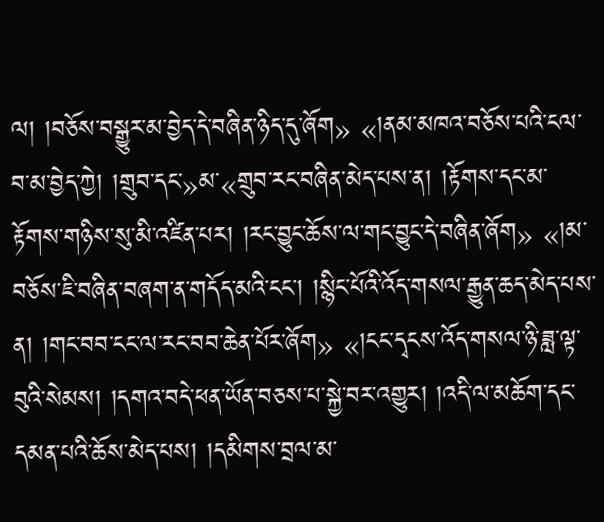ལ། །བཅོས་བསྒྱུར་མ་བྱེད་དེ་བཞིན་ཉིད་དུ་ཞོག» «།ནམ་མཁའ་བཅོས་པའི་ངལ་བ་མ་བྱེད་ཀྱེ། །གྲུབ་དང་»མ་«གྲུབ་རང་བཞིན་མེད་པས་ན། །རྟོགས་དང་མ་རྟོགས་གཉིས་སུ་མི་འཛིན་པར། །རང་བྱུང་ཆོས་ལ་གང་བྱུང་དེ་བཞིན་ཞོག» «།མ་བཅོས་ཇི་བཞིན་བཞག་ན་གདོད་མའི་ངང་། །སྙིང་པོའི་འོད་གསལ་རྒྱུན་ཆད་མེད་པས་ན། །གང་བབ་ངང་ལ་རང་བབ་ཆེན་པོར་ཞོག» «།ངང་དྭངས་འོད་གསལ་ཉི་ཟླ་ལྟ་བུའི་སེམས། །དགའ་བདེ་ཕན་ཡོན་བཅས་པ་སྐྱེ་བར་འགྱུར། །འདི་ལ་མཆོག་དང་དམན་པའི་ཆོས་མེད་པས། །དམིགས་བྲལ་མ་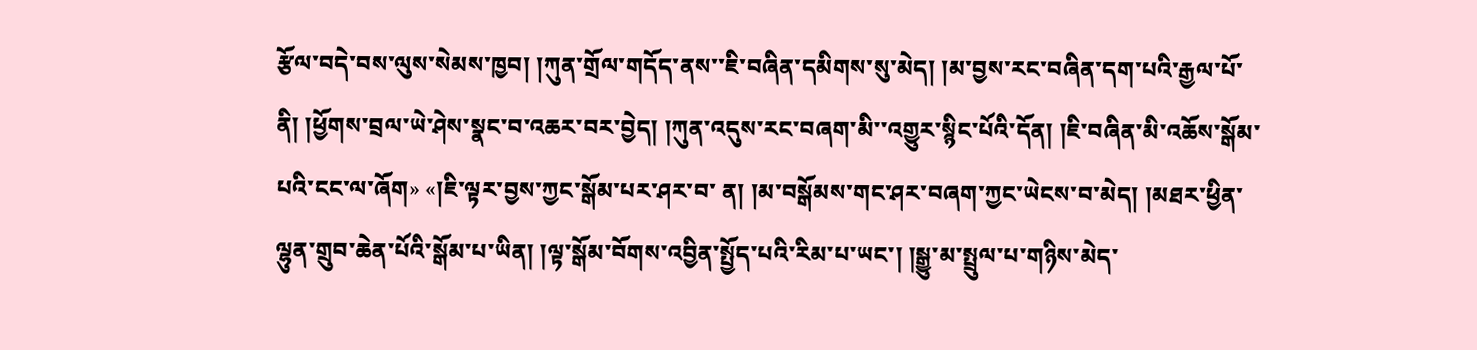རྩོལ་བདེ་བས་ལུས་སེམས་ཁྱབ། །ཀུན་གྲོལ་གདོད་ནས་་ཇི་བཞིན་དམིགས་སུ་མེད། །མ་བྱས་རང་བཞིན་དག་པའི་རྒྱལ་པོ་ནི། །ཕྱོགས་བྲལ་ཡེ་ཤེས་སྣང་བ་འཆར་བར་བྱེད། །ཀུན་འདུས་རང་བཞག་མི་་འགྱུར་སྙིང་པོའི་དོན། །ཇི་བཞིན་མི་འཆོས་སྒོམ་པའི་ངང་ལ་ཞོག» «།ཇི་ལྟར་བྱས་ཀྱང་སྒོམ་པར་ཤར་བ་ ན། །མ་བསྒོམས་གང་ཤར་བཞག་ཀྱང་ཡེངས་བ་མེད། །མཐར་ཕྱིན་ལྷུན་གྲུབ་ཆེན་པོའི་སྒོམ་པ་ཡིན། །ལྟ་སྒོམ་བོགས་འབྱིན་སྤྱོད་པའི་རིམ་པ་ཡང་། །སྒྱུ་མ་སྤྲུལ་པ་གཉིས་མེད་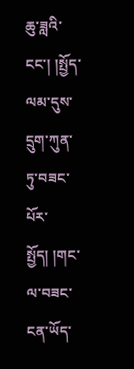ཆུ་ཟླའི་ངང་། །སྤྱོད་ལམ་དུས་དྲུག་ཀུན་ཏུ་བཟང་པོར་ སྤྱོད། །གང་ལ་བཟང་ངན་ཡོད་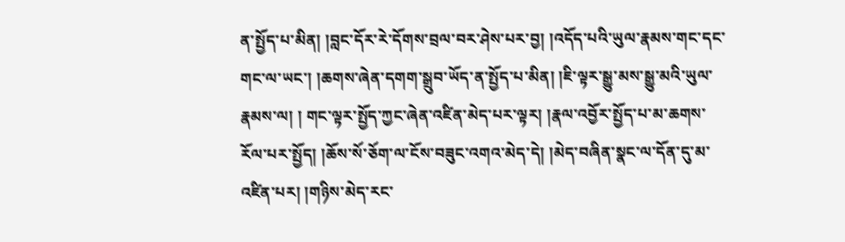ན་སྤྱོད་པ་མིན། །བླང་དོར་རེ་དོགས་བྲལ་བར་ཤེས་པར་བྱ། །འདོད་པའི་ཡུལ་རྣམས་གང་དང་གང་ལ་ཡང་། །ཆགས་ཞེན་དགག་སྒྲུབ་ཡོད་ན་སྤྱོད་པ་མིན། །ཇི་ལྟར་སྒྱུ་མས་སྒྱུ་མའི་ཡུལ་རྣམས་ལ། ། གང་ལྟར་སྤྱོད་ཀྱང་ཞེན་འཛིན་མེད་པར་ལྟར། །རྣལ་འབྱོར་སྤྱོད་པ་མ་ཆགས་རོལ་པར་སྤྱོད། །ཆོས་སོ་ཅོག་ལ་ངོས་བཟུང་འགའ་མེད་དེ། །མེད་བཞིན་སྣང་ལ་དོན་དུ་མ་འཛིན་པར། །གཉིས་མེད་རང་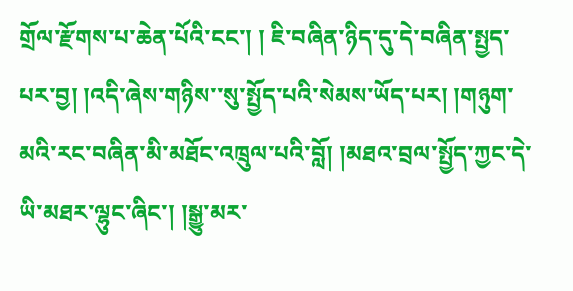གྲོལ་རྫོགས་པ་ཆེན་པོའི་ངང་། ། ཇི་བཞིན་ཉིད་དུ་དེ་བཞིན་སྤྱད་པར་བྱ། །འདི་ཞེས་གཉིས་་སུ་སྤྱོད་པའི་སེམས་ཡོད་པར། །གཉུག་མའི་རང་བཞིན་མི་མཐོང་འཁྲུལ་པའི་བློ། །མཐའ་བྲལ་སྤྱོད་ཀྱང་དེ་ཡི་མཐར་ལྷུང་ཞིང་། །སྒྱུ་མར་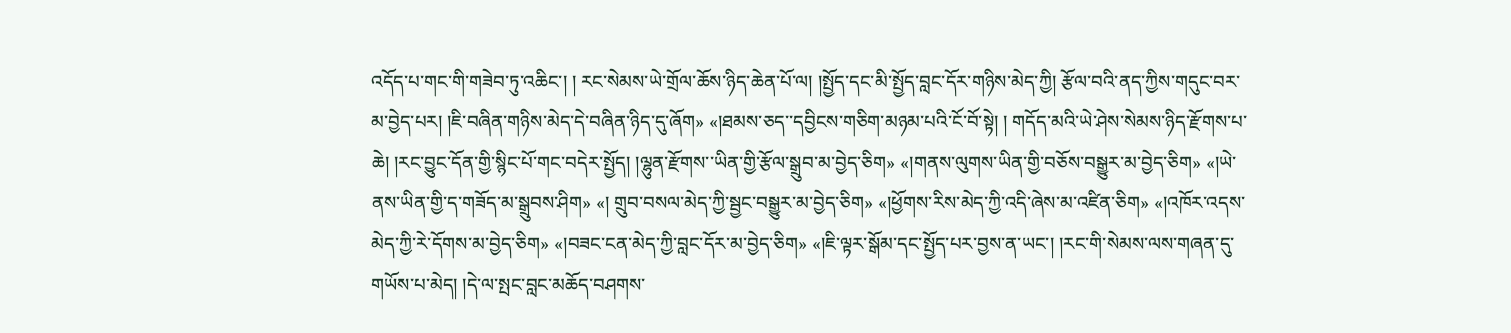འདོད་པ་གང་གི་གཟེབ་ཏུ་འཆིང་། ། རང་སེམས་ཡེ་གྲོལ་ཆོས་ཉིད་ཆེན་པོ་ལ། །སྤྱོད་དང་མི་སྤྱོད་བླང་དོར་གཉིས་མེད་ཀྱི། རྩོལ་བའི་ནད་ཀྱིས་གདུང་བར་མ་བྱེད་པར། །ཇི་བཞིན་གཉིས་མེད་དེ་བཞིན་ཉིད་དུ་ཞོག» «།ཐམས་ཅད་་དབྱིངས་གཅིག་མཉམ་པའི་ངོ་བོ་སྟེ། ། གདོད་མའི་ཡེ་ཤེས་སེམས་ཉིད་རྫོགས་པ་ཆེ། །རང་བྱུང་དོན་གྱི་སྙིང་པོ་གང་བདེར་སྤྱོད། །ལྷུན་རྫོགས་་ཡིན་གྱི་རྩོལ་སྒྲུབ་མ་བྱེད་ཅིག» «།གནས་ལུགས་ཡིན་གྱི་བཅོས་བསྒྱུར་མ་བྱེད་ཅིག» «།ཡེ་ནས་ཡིན་གྱི་ད་གཟོད་མ་སྒྲུབས་ཤིག» «། གྲུབ་བསལ་མེད་ཀྱི་སྦྱང་བསྒྱུར་མ་བྱེད་ཅིག» «།ཕྱོགས་རིས་མེད་ཀྱི་འདི་ཞེས་མ་འཛིན་ཅིག» «།འཁོར་འདས་མེད་ཀྱི་རེ་དོགས་མ་བྱེད་ཅིག» «།བཟང་ངན་མེད་ཀྱི་བླང་དོར་མ་བྱེད་ཅིག» «།ཇི་ལྟར་སྒོམ་དང་སྤྱོད་པར་བྱས་ན་ཡང་། །རང་གི་སེམས་ལས་གཞན་དུ་གཡོས་པ་མེད། །དེ་ལ་སྤང་བླང་མཆོད་བཤགས་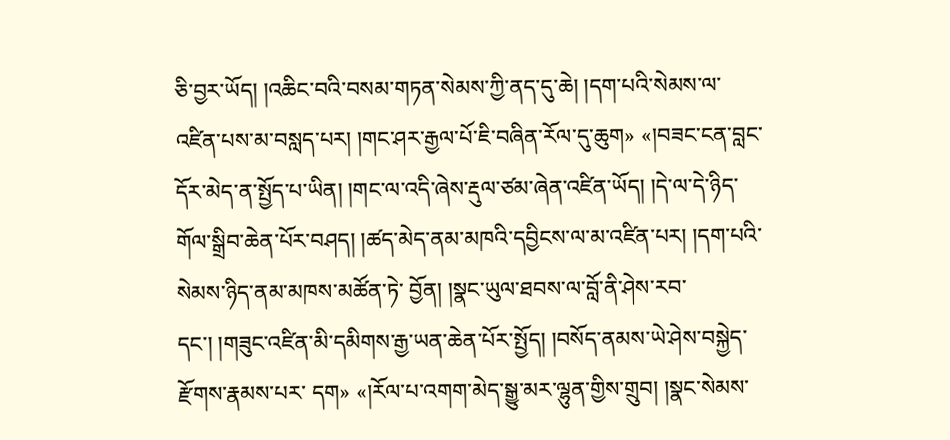ཅི་བྱར་ཡོད། །འཆིང་བའི་བསམ་གཏན་སེམས་ཀྱི་ནད་དུ་ཆེ། །དག་པའི་སེམས་ལ་འཛིན་པས་མ་བསླད་པར། །གང་ཤར་རྒྱལ་པོ་ཇི་བཞིན་རོལ་དུ་ཆུག» «།བཟང་ངན་བླང་དོར་མེད་ན་སྤྱོད་པ་ཡིན། །གང་ལ་འདི་ཞེས་རྡུལ་ཙམ་ཞེན་འཛིན་ཡོད། །དེ་ལ་དེ་ཉིད་གོལ་སྒྲིབ་ཆེན་པོར་བཤད། །ཚད་མེད་ནམ་མཁའི་དབྱིངས་ལ་མ་འཛིན་པར། །དག་པའི་སེམས་ཉིད་ནམ་མཁས་མཚོན་ཏེ་ བྱོན། །སྣང་ཡུལ་ཐབས་ལ་བློ་ནི་ཤེས་རབ་དང་། །གཟུང་འཛིན་མི་དམིགས་རྒྱ་ཡན་ཆེན་པོར་སྤྱོད། །བསོད་ནམས་ཡེ་ཤེས་བསྐྱེད་རྫོགས་རྣམས་པར་ དག» «།རོལ་པ་འགག་མེད་སྒྱུ་མར་ལྷུན་གྱིས་གྲུབ། །སྣང་སེམས་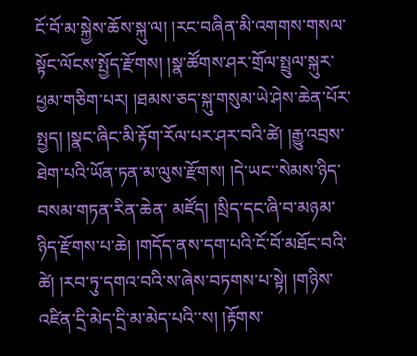ངོ་བོ་མ་སྐྱེས་ཆོས་སྐུ་ལ། །རང་བཞིན་མི་འགགས་གསལ་སྟོང་ལོངས་སྤྱོད་རྫོགས། །སྣ་ཚོགས་ཤར་གྲོལ་སྤྲུལ་སྐུར་ཕྱམ་གཅིག་པར། །ཐམས་ཅད་སྐུ་གསུམ་ཡེ་ཤེས་ཆེན་པོར་སྤྱད། །སྣང་ཞིང་མི་རྟོག་རོལ་པར་ཤར་བའི་ཚེ། །རྒྱུ་འབྲས་ཐེག་པའི་ཡོན་ཏན་མ་ལུས་རྫོགས། །དེ་ཡང་་སེམས་ཉིད་བསམ་གཏན་རིན་ཆེན་ མཛོད། །སྲིད་དང་ཞི་བ་མཉམ་ཉིད་རྫོགས་པ་ཆེ། །གདོད་ནས་དག་པའི་ངོ་བོ་མཐོང་བའི་ཚེ། །རབ་ཏུ་དགའ་བའི་ས་ཞེས་བཏགས་པ་སྟེ། །གཉིས་འཛིན་དྲི་མེད་དྲི་མ་མེད་པའི་་ས། །རྟོགས་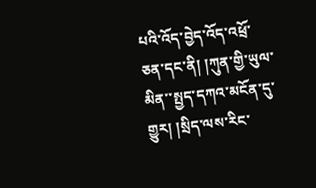པའི་འོད་བྱེད་འོད་འཕྲོ་ཅན་དང་ནི། །ཀུན་གྱི་ཡུལ་མིན་་སྤྱད་དཀའ་མངོན་དུ་གྱུར། །སྲིད་ལས་རིང་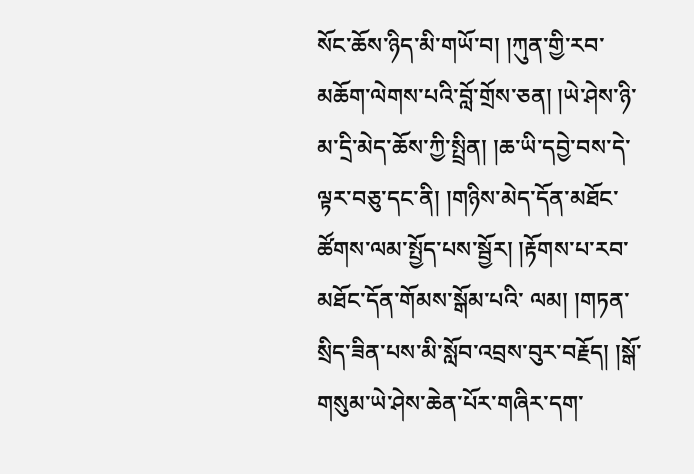སོང་ཆོས་ཉིད་མི་གཡོ་བ། །ཀུན་གྱི་རབ་མཆོག་ལེགས་པའི་བློ་གྲོས་ཅན། །ཡེ་ཤེས་ཉི་མ་དྲི་མེད་ཆོས་ཀྱི་སྤྲིན། །ཆ་ཡི་དབྱེ་བས་དེ་ལྟར་བཅུ་དང་ནི། །གཉིས་མེད་དོན་མཐོང་ཚོགས་ལམ་སྤྱོད་པས་སྦྱོར། །རྟོགས་པ་རབ་མཐོང་དོན་གོམས་སྒོམ་པའི་ ལམ། །གཏན་སྲིད་ཟིན་པས་མི་སློབ་འབྲས་བུར་བརྗོད། །སྒོ་གསུམ་ཡེ་ཤེས་ཆེན་པོར་གཞིར་དག་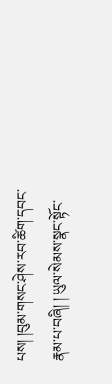པས། །བུམ་གསང་ཤེས་རབ་ཚིག་དབང་རྣམ་པ་བཞི། ། ཡུལ་སེམས་སྣང་སྟོང་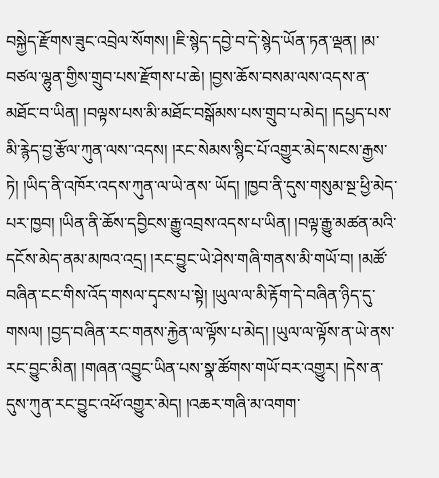བསྐྱེད་རྫོགས་ཟུང་འབྲེལ་སོགས། །ཇི་སྙེད་དབྱེ་བ་དེ་སྙེད་ཡོན་ཏན་ལྡན། །མ་བཙལ་ལྷུན་གྱིས་གྲུབ་པས་རྫོགས་པ་ཆེ། །བྱས་ཆོས་བསམ་ལས་འདས་ན་མཐོང་བ་ཡིན། །བལྟས་པས་མི་མཐོང་བསྒོམས་པས་གྲུབ་པ་མེད། །དཔྱད་པས་མི་རྙེད་བྱ་རྩོལ་ཀུན་ལས་་འདས། །རང་སེམས་སྙིང་པོ་འགྱུར་མེད་སངས་རྒྱས་ཏེ། །ཡིད་ནི་འཁོར་འདས་ཀུན་ལ་ཡེ་ནས་ ཡོད། །ཁྱབ་ནི་དུས་གསུམ་སྔ་ཕྱི་མེད་པར་ཁྱབ། །ཡིན་ནི་ཆོས་དབྱིངས་རྒྱུ་འབྲས་འདས་པ་ཡིན། །བལྟ་རྒྱུ་མཚན་མའི་དངོས་མེད་ནམ་མཁའ་འདྲ། །རང་བྱུང་ཡེ་ཤེས་གཞི་གནས་མི་གཡོ་བ། །མཚོ་བཞིན་ངང་གིས་འོད་གསལ་དྭངས་པ་སྟེ། །ཡུལ་ལ་མི་རྟོག་དེ་བཞིན་ཉིད་དུ་གསལ། །བྱད་བཞིན་རང་གནས་རྐྱེན་ལ་ལྟོས་པ་མེད། །ཡུལ་ལ་ལྟོས་ན་ཡེ་ནས་རང་བྱུང་མིན། །གཞན་འབྱུང་ཡིན་པས་སྣ་ཚོགས་གཡོ་བར་འགྱུར། །དེས་ན་དུས་ཀུན་རང་བྱུང་འཕོ་འགྱུར་མེད། །འཆར་གཞི་མ་འགག་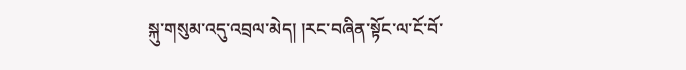སྐུ་གསུམ་འདུ་འབྲལ་མེད། །རང་བཞིན་སྟོང་ལ་ངོ་བོ་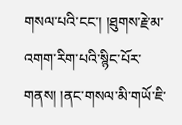གསལ་པའི་ངང་། །ཐུགས་རྗེ་མ་འགག་རིག་པའི་སྙིང་པོར་གནས། །ནང་གསལ་མི་གཡོ་ཇི་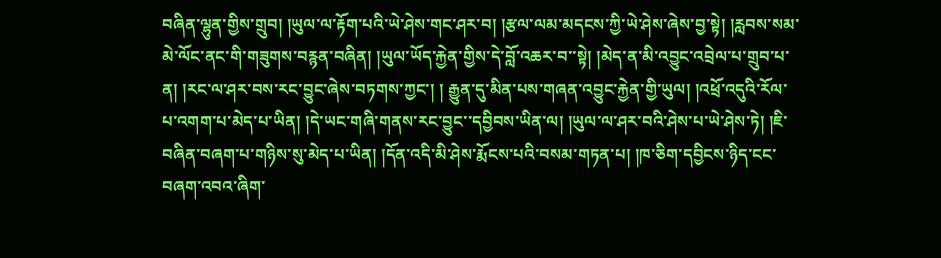བཞིན་ལྷུན་གྱིས་གྲུབ། །ཡུལ་ལ་རྟོག་པའི་ཡེ་ཤེས་གང་ཤར་བ། །རྩལ་ལམ་མདངས་ཀྱི་ཡེ་ཤེས་ཞེས་བྱ་སྟེ། །རླབས་སམ་མེ་ལོང་ནང་གི་གཟུགས་བརྙན་བཞིན། །ཡུལ་ཡོད་རྐྱེན་གྱིས་དེ་བློ་འཆར་བ་་སྟེ། །མེད་ན་མི་འབྱུང་འབྲེལ་པ་གྲུབ་པ་ན། །རང་ལ་ཤར་བས་རང་བྱུང་ཞེས་བཏགས་ཀྱང་། ། རྒྱུན་དུ་མིན་པས་གཞན་འབྱུང་རྐྱེན་གྱི་ཡུལ། །འཕྲོ་འདུའི་རོལ་པ་འགག་པ་མེད་པ་ཡིན། །དེ་ཡང་གཞི་གནས་རང་བྱུང་་དབྱིབས་ཡིན་ལ། །ཡུལ་ལ་ཤར་བའི་ཤེས་པ་ཡེ་ཤེས་ཏེ། །ཇི་བཞིན་བཞག་པ་གཉིས་སུ་མེད་པ་ཡིན། །དོན་འདི་མི་ཤེས་རྨོངས་པའི་བསམ་གཏན་པ། །ཁ་ཅིག་དབྱིངས་ཉིད་ངང་བཞག་འབའ་ཞིག་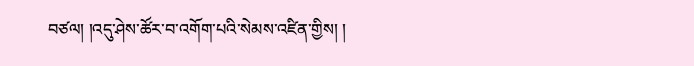བཙལ། །འདུ་ཤེས་ཚོར་བ་འགོག་པའི་སེམས་འཛིན་གྱིས། །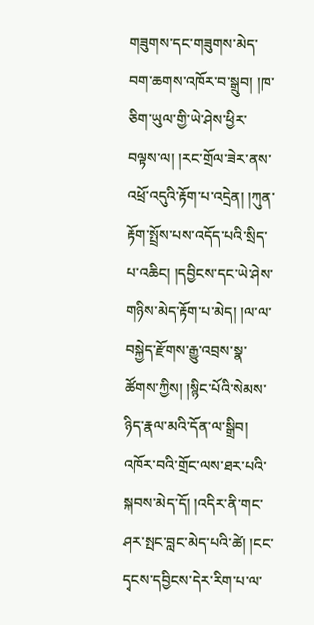གཟུགས་དང་གཟུགས་མེད་བག་ཆགས་འཁོར་བ་སྒྲུབ། །ཁ་ཅིག་ཡུལ་གྱི་ཡེ་ཤེས་ཕྱིར་བལྟས་ལ། །རང་གྲོལ་ཟེར་ནས་འཕྲོ་འདུའི་རྟོག་པ་འདྲེན། །ཀུན་རྟོག་སྤྲོས་པས་འདོད་པའི་སྲིད་པ་འཆིང། །དབྱིངས་དང་ཡེ་ཤེས་གཉིས་མེད་རྟོག་པ་མེད། །ལ་ལ་བསྐྱེད་རྫོགས་རྒྱུ་འབྲས་སྣ་ཚོགས་ཀྱིས། །སྙིང་པོའི་སེམས་ཉིད་རྣལ་མའི་དོན་ལ་སྒྲིབ། འཁོར་བའི་གྲོང་ལས་ཐར་པའི་སྐབས་མེད་དོ། །འདིར་ནི་གང་ཤར་སྤང་བླང་མེད་པའི་ཚེ། །ངང་དྭངས་དབྱིངས་དེར་རིག་པ་ལ་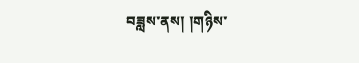བཟླས་ནས། །གཉིས་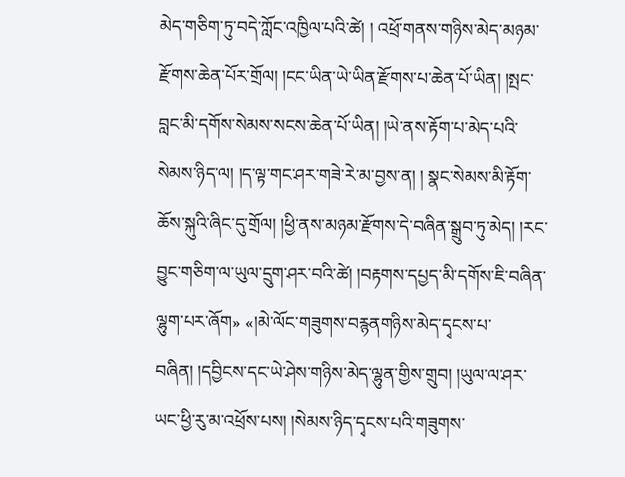མེད་གཅིག་ཏུ་བདེ་ཀློང་འཁྱིལ་པའི་ཚེ། ། འཕྲོ་གནས་གཉིས་མེད་མཉམ་རྫོགས་ཆེན་པོར་གྲོལ། །ངང་ཡིན་ཡེ་ཡིན་རྫོགས་པ་ཆེན་པོ་ཡིན། །སྤང་བླང་མི་དགོས་སེམས་སངས་ཆེན་པོ་ཡིན། །ཡེ་ནས་རྟོག་པ་མེད་པའི་སེམས་ཉིད་ལ། །ད་ལྟ་གང་ཤར་གཟེ་རེ་མ་བྱས་ན། ། སྣང་སེམས་མི་རྟོག་ཆོས་སྐུའི་ཞིང་དུ་གྲོལ། །ཕྱི་ནས་མཉམ་རྫོགས་དེ་བཞིན་སྒྲུབ་ཏུ་མེད། །རང་བྱུང་གཅིག་ལ་ཡུལ་དྲུག་ཤར་བའི་ཚེ། །བརྟགས་དཔྱད་མི་དགོས་ཇི་བཞིན་ལྷུག་པར་ཞོག» «།མེ་ལོང་གཟུགས་བརྙནགཉིས་མེད་དྭངས་པ་བཞིན། །དབྱིངས་དང་ཡེ་ཤེས་གཉིས་མེད་ལྷུན་གྱིས་གྲུབ། །ཡུལ་ལ་ཤར་ཡང་ཕྱི་རུ་མ་འཕྲོས་པས། །སེམས་ཉིད་དྭངས་པའི་གཟུགས་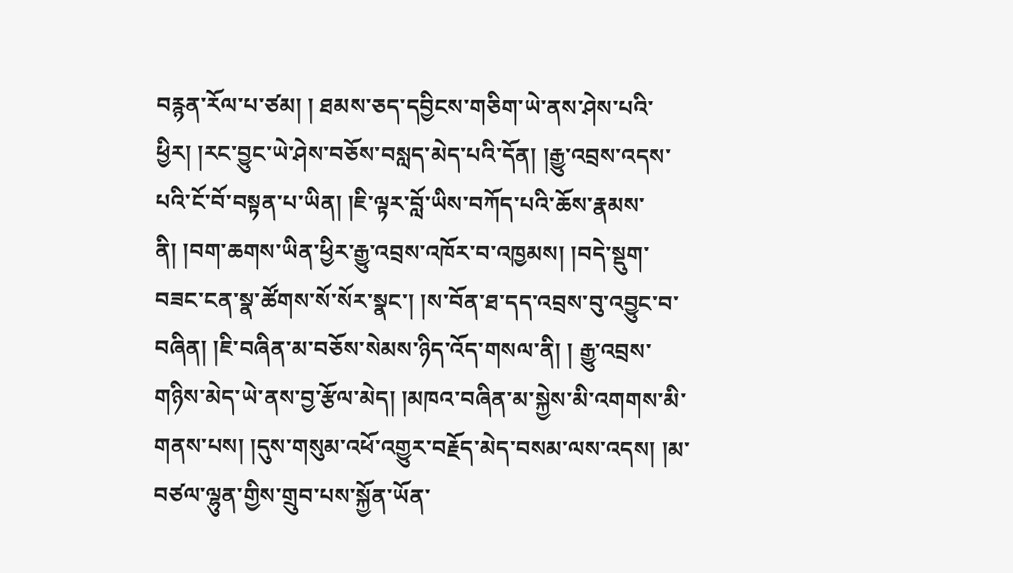བརྙན་རོལ་པ་ཙམ། ། ཐམས་ཅད་དབྱིངས་གཅིག་ཡེ་ནས་ཤེས་པའི་ཕྱིར། །རང་བྱུང་ཡེ་ཤེས་བཅོས་བསླད་མེད་པའི་དོན། །རྒྱུ་འབྲས་འདས་པའི་ངོ་བོ་བསྟན་པ་ཡིན། །ཇི་ལྟར་བློ་ཡིས་བཀོད་པའི་ཆོས་རྣམས་ནི། །བག་ཆགས་ཡིན་ཕྱིར་རྒྱུ་འབྲས་འཁོར་བ་འཁྱམས། །བདེ་སྡུག་བཟང་ངན་སྣ་ཚོགས་སོ་སོར་སྣང་། །ས་བོན་ཐ་དད་འབྲས་བུ་འབྱུང་བ་བཞིན། །ཇི་བཞིན་མ་བཅོས་སེམས་ཉིད་འོད་གསལ་ནི། ། རྒྱུ་འབྲས་གཉིས་མེད་ཡེ་ནས་བྱ་རྩོལ་མེད། །མཁའ་བཞིན་མ་སྐྱེས་མི་འགགས་མི་གནས་པས། །དུས་གསུམ་འཕོ་འགྱུར་བརྗོད་མེད་བསམ་ལས་འདས། །མ་བཙལ་ལྷུན་གྱིས་གྲུབ་པས་སྐྱོན་ཡོན་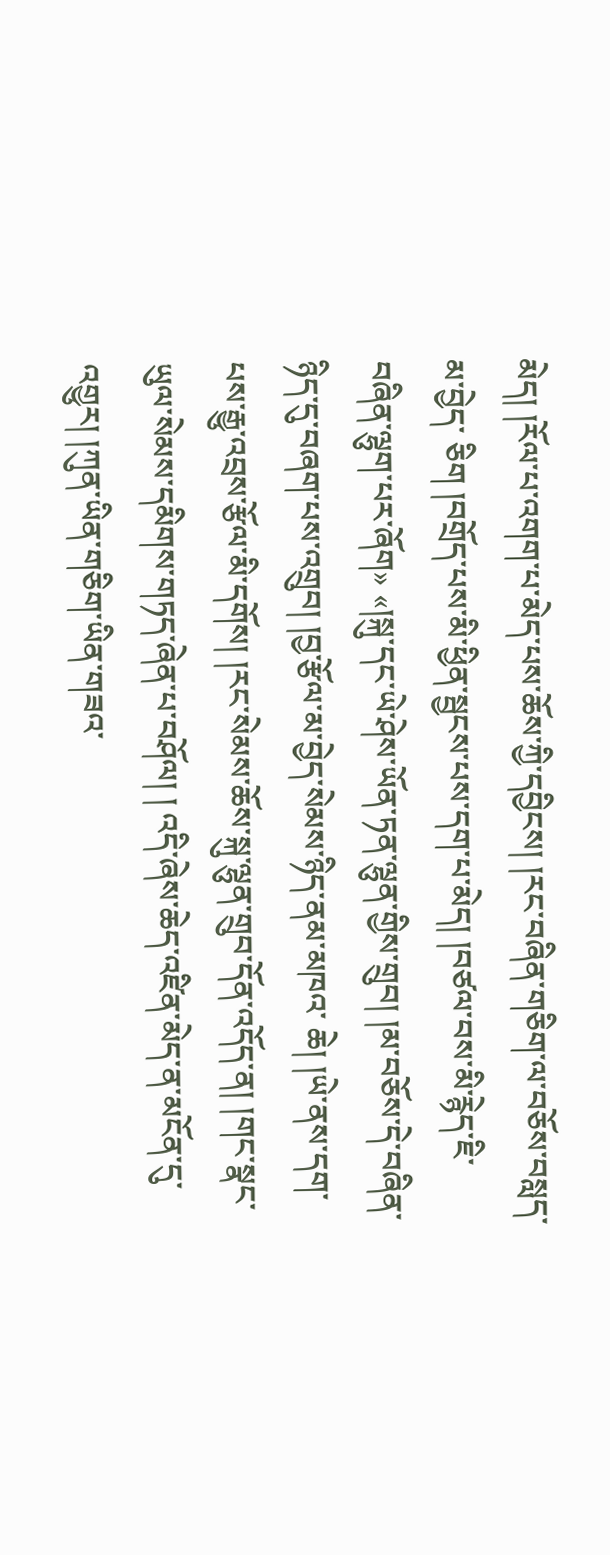མེད། །རོལ་པ་འགག་པ་མེད་པས་ཆོས་ཀྱི་དབྱིངས། །རང་བཞིན་གཅིག་ལ་བཅོས་བསླད་མ་བྱེད་ ཅིག །བགྲོད་པས་མི་ཕྱིན་སྦྱངས་པས་དག་པ་མེད། །བཙལ་བས་མི་རྙེད་ཇི་བཞིན་ལྷུག་པར་ཞོག» «།སྐུ་དང་ཡེ་ཤེས་ཡོན་ཏན་ལྷུན་གྱིས་གྲུབ། །མ་བཅོས་དེ་བཞིན་ཉིད་དུ་བཞག་པས་འགྲུབ། །བྱ་རྩོལ་མ་བྱེད་སེམས་ཉིད་ནམ་མཁའ་ ཆེ། །ཡེ་ནས་དག་པས་རྒྱུ་འབྲས་རྩོལ་མི་དགོས། །རང་སེམས་ཆོས་སྐུ་ལྷུན་གྲུབ་དོན་འདོད་ན། །གང་སྣང་ཡུལ་སེམས་དམིགས་གཏད་ཞེན་པ་བཤོལ། ། འདི་ཞེས་ཆེད་འཛིན་མེད་ན་མངོན་དུ་འགྱུར། །ཀུན་ཡིན་གཅིག་ཡིན་གཟའ་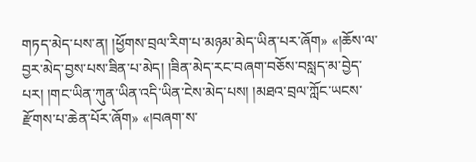གཏད་མེད་པས་ན། །ཕྱོགས་བྲལ་རིག་པ་མཉམ་མེད་ཡིན་པར་ཞོག» «།ཆོས་ལ་བྱར་མེད་བྱས་པས་ཟིན་པ་མེད། །ཟིན་མེད་རང་བཞག་བཅོས་བསླད་མ་བྱེད་པར། །གང་ཡིན་ཀུན་ཡིན་འདི་ཡིན་ངེས་མེད་པས། །མཐའ་བྲལ་ཀློང་ཡངས་རྫོགས་པ་ཆེན་པོར་ཞོག» «།བཞག་ས་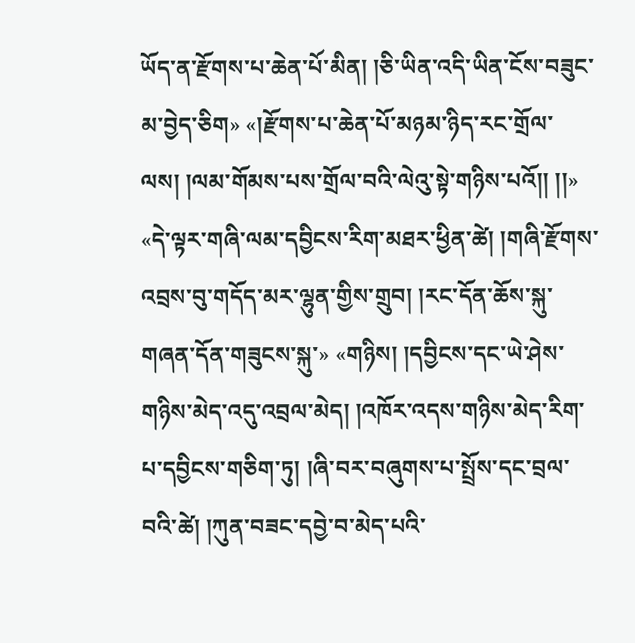ཡོད་ན་རྫོགས་པ་ཆེན་པོ་མིན། །ཅི་ཡིན་འདི་ཡིན་ངོས་བཟུང་མ་བྱེད་ཅིག» «།རྫོགས་པ་ཆེན་པོ་མཉམ་ཉིད་རང་གྲོལ་ལས། །ལམ་གོམས་པས་གྲོལ་བའི་ལེའུ་སྟེ་གཉིས་པའོ།། །།» «དེ་ལྟར་གཞི་ལམ་དབྱིངས་རིག་མཐར་ཕྱིན་ཚེ། །གཞི་རྫོགས་འབྲས་བུ་གདོད་མར་ལྷུན་གྱིས་གྲུབ། །རང་དོན་ཆོས་སྐུ་གཞན་དོན་གཟུངས་སྐུ་» «གཉིས། །དབྱིངས་དང་ཡེ་ཤེས་གཉིས་མེད་འདུ་འབྲལ་མེད། །འཁོར་འདས་གཉིས་མེད་རིག་པ་དབྱིངས་གཅིག་ཏུ། །ཞི་བར་བཞུགས་པ་སྤྲོས་དང་བྲལ་བའི་ཚེ། །ཀུན་བཟང་དབྱེ་བ་མེད་པའི་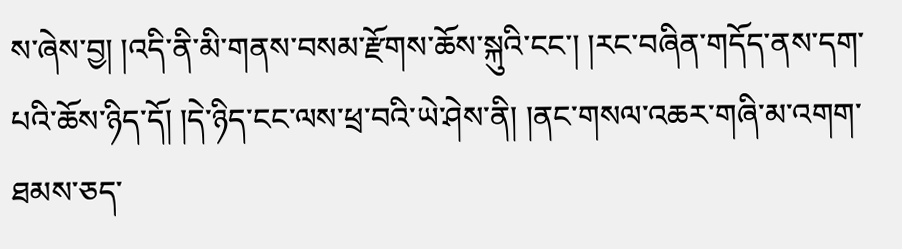ས་ཞེས་བྱ། །འདི་ནི་མི་གནས་བསམ་རྫོགས་ཆོས་སྐུའི་ངང་། །རང་བཞིན་གདོད་ནས་དག་པའི་ཆོས་ཉིད་དོ། །དེ་ཉིད་ངང་ལས་ཕྲ་བའི་ཡེ་ཤེས་ནི། །ནང་གསལ་འཆར་གཞི་མ་འགག་ཐམས་ཅད་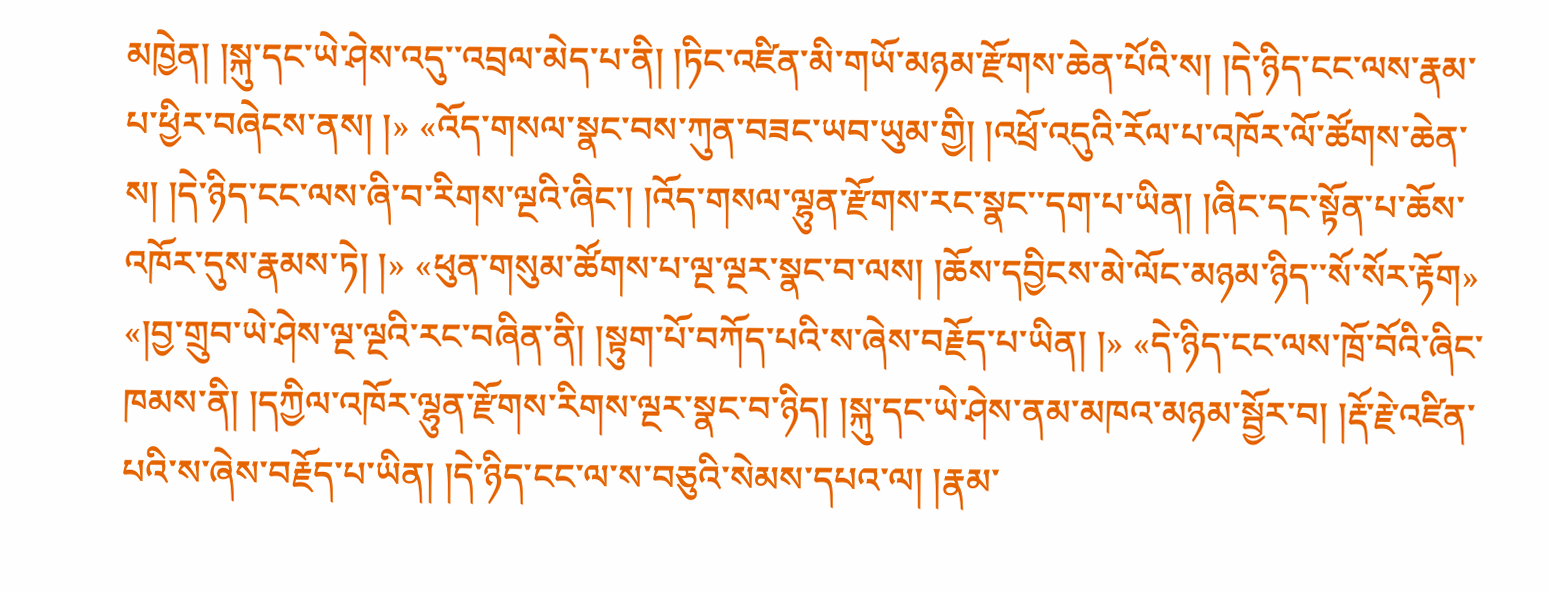མཁྱེན། །སྐུ་དང་ཡེ་ཤེས་འདུ་་འབྲལ་མེད་པ་ནི། །ཏིང་འཛིན་མི་གཡོ་མཉམ་རྫོགས་ཆེན་པོའི་ས། །དེ་ཉིད་ངང་ལས་རྣམ་པ་ཕྱིར་བཞེངས་ནས། །» «འོད་གསལ་སྣང་བས་ཀུན་བཟང་ཡབ་ཡུམ་གྱི། །འཕྲོ་འདུའི་རོལ་པ་འཁོར་ལོ་ཚོགས་ཆེན་ས། །དེ་ཉིད་ངང་ལས་ཞི་བ་རིགས་ལྔའི་ཞིང་། །འོད་གསལ་ལྷུན་རྫོགས་རང་སྣང་་དག་པ་ཡིན། །ཞིང་དང་སྟོན་པ་ཆོས་འཁོར་དུས་རྣམས་ཏེ། །» «ཕུན་གསུམ་ཚོགས་པ་ལྔ་ལྔར་སྣང་བ་ལས། །ཆོས་དབྱིངས་མེ་ལོང་མཉམ་ཉིད་་སོ་སོར་རྟོག» «།བྱ་གྲུབ་ཡེ་ཤེས་ལྔ་ལྔའི་རང་བཞིན་ནི། །སྟུག་པོ་བཀོད་པའི་ས་ཞེས་བརྗོད་པ་ཡིན། །» «དེ་ཉིད་ངང་ལས་ཁྲོ་བོའི་ཞིང་ཁམས་ནི། །དཀྱིལ་འཁོར་ལྷུན་རྫོགས་རིགས་ལྔར་སྣང་བ་ཉིད། །སྐུ་དང་ཡེ་ཤེས་ནམ་མཁའ་མཉམ་སྦྱོར་བ། །རྡོ་རྗེ་འཛིན་པའི་ས་ཞེས་བརྗོད་པ་ཡིན། །དེ་ཉིད་ངང་ལ་ས་བཅུའི་སེམས་དཔའ་ལ། །རྣམ་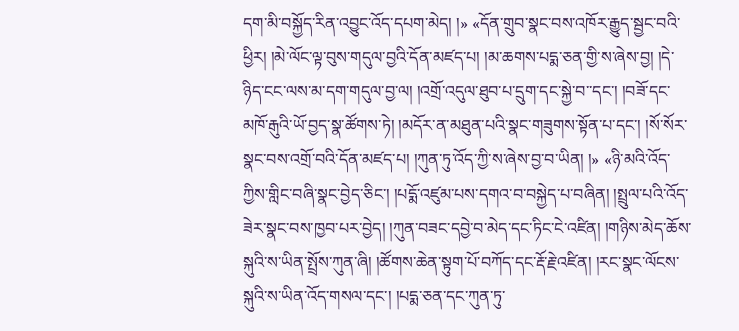དག་མི་བསྐྱོད་རིན་འབྱུང་འོད་དཔག་མེད། །» «དོན་གྲུབ་སྣང་བས་འཁོར་རྒྱུད་སྦྱང་བའི་ཕྱིར། །མེ་ལོང་ལྟ་བུས་གདུལ་བྱའི་དོན་མཛད་པ། །མ་ཆགས་པདྨ་ཅན་གྱི་ས་ཞེས་བྱ། །དེ་ཉིད་ངང་ལས་མ་དག་གདུལ་བྱ་ལ། །འགྲོ་འདུལ་ཐུབ་པ་དྲུག་དང་སྐྱེ་བ་་དང་། །བཟོ་དང་མཁོ་རྒུའི་ཡོ་བྱད་སྣ་ཚོགས་ཏེ། །མདོར་ན་མཐུན་པའི་སྣང་གཟུགས་སྟོན་པ་དང་། །སོ་སོར་སྣང་བས་འགྲོ་བའི་དོན་མཛད་པ། །ཀུན་ཏུ་འོད་ཀྱི་ས་ཞེས་བྱ་བ་ཡིན། །» «ཉི་མའི་འོད་ཀྱིས་གླིང་བཞི་སྣང་བྱེད་ཅིང་། །པདྨོ་འཛུམ་པས་དགའ་བ་བསྐྱེད་པ་བཞིན། །སྤྲུལ་པའི་འོད་ཟེར་སྣང་བས་ཁྱབ་པར་བྱེད། །ཀུན་བཟང་དབྱེ་བ་མེད་དང་ཏིང་ངེ་འཛིན། །གཉིས་མེད་ཆོས་སྐུའི་ས་ཡིན་སྤྲོས་ཀུན་ཞི། །ཚོགས་ཆེན་སྟུག་པོ་བཀོད་དང་རྡོ་རྗེ་འཛིན། །རང་སྣང་ལོངས་སྐུའི་ས་ཡིན་འོད་གསལ་དང་། །པདྨ་ཅན་དང་ཀུན་ཏུ་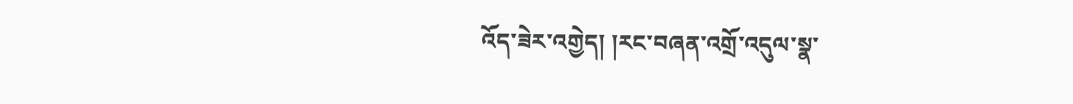འོད་ཟེར་འགྱེད། །རང་བཞན་འགྲོ་འདུལ་སྣ་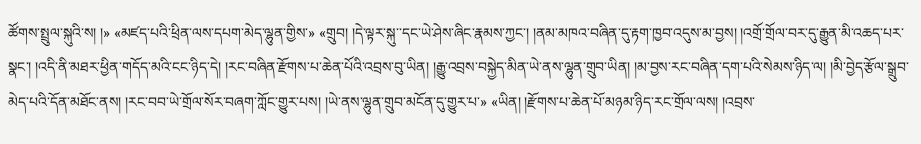ཚོགས་སྤྲུལ་སྐུའི་ས། །» «མཛད་པའི་ཕྲིན་ལས་དཔག་མེད་ལྷུན་གྱིས་» «གྲུབ། །དེ་ལྟར་སྐུ་་དང་ཡེ་ཤེས་ཞིང་རྣམས་ཀྱང་། །ནམ་མཁའ་བཞིན་དུ་རྟག་ཁྱབ་འདུས་མ་བྱས། །འགྲོ་གྲོལ་བར་དུ་རྒྱུན་མི་འཆད་པར་སྣང་། །འདི་ནི་མཐར་ཕྱིན་གདོད་མའི་ངང་ཉིད་དེ། །རང་བཞིན་རྫོགས་པ་ཆེན་པོའི་འབྲས་བུ་ཡིན། །རྒྱུ་འབྲས་བསྐྱེད་མིན་ཡེ་ནས་ལྷུན་གྲུབ་ཡིན། །མ་བྱས་རང་བཞིན་དག་པའི་སེམས་ཉིད་ལ། །མི་བྱེད་རྩོལ་སྒྲུབ་མེད་པའི་དོན་མཐོང་ནས། །རང་བབ་ཡེ་གྲོལ་སོར་བཞག་ཀློང་གྱུར་པས། །ཡེ་ནས་ལྷུན་གྲུབ་མངོན་དུ་གྱུར་པ་» «ཡིན། །རྫོགས་པ་ཆེན་པོ་མཉམ་ཉིད་རང་གྲོལ་ལས། །འབྲས་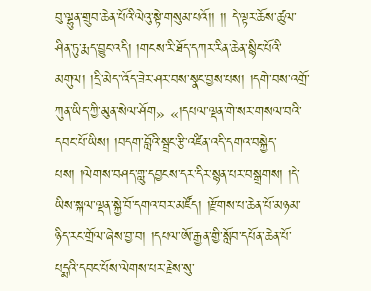བུ་ལྷུན་གྲུབ་ཆེན་པོའི་ལེའུ་སྟེ་གསུམ་པའོ།། །། དེ་ལྟར་ཆོས་ཚུལ་ཤིན་ཏུ་རྨད་བྱུང་འདི། །གངས་རི་ཐོད་དཀར་རིན་ཆེན་སྙིང་པོའི་མགུལ། །དྲི་མེད་་འོད་ཟེར་ཤར་བས་སྣང་བྱས་པས། །དགེ་བས་འགྲོ་ཀུན་ཡིད་ཀྱི་མུན་སེལ་ཤོག» «།དཔལ་ལྡན་གེ་སར་གསལ་བའི་དབང་པོ་ཡིས། །བདག་བློའི་སྦྲང་རྩི་འཛིན་འདི་དགའ་བསྐྱེད་པས། །ལེགས་བཤད་གླུ་དབྱངས་དར་དིར་སྙན་པར་བསྒྲགས། །དེ་ཡིས་སྐལ་ལྡན་སྐྱེ་བོ་དགའ་བར་མཛོད། །རྫོགས་པ་ཆེན་པོ་མཉམ་ཉིད་རང་གྲོལ་ཞེས་བྱ་བ། །དཔལ་ཨོ་རྒྱན་གྱི་སློབ་དཔོན་ཆེན་པོ་པདྨའི་དབང་པོས་ལེགས་པར་རྗེས་སུ་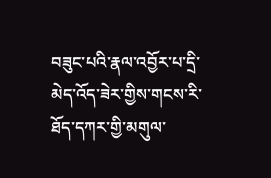བཟུང་པའི་རྣལ་འབྱོར་པ་དྲི་མེད་འོད་ཟེར་གྱིས་གངས་རི་ཐོད་དཀར་གྱི་མགུལ་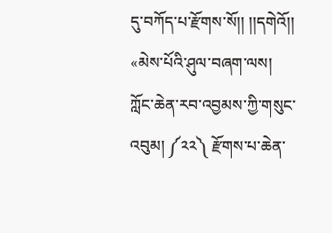དུ་བཀོད་པ་རྫོགས་སོ།། །།དགེའོ།། «མེས་པོའི་ཤུལ་བཞག་ལས། ཀློང་ཆེན་རབ་འབྱམས་ཀྱི་གསུང་འབུམ། ༼༢༢༽ རྫོགས་པ་ཆེན་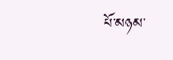པོ་མཉམ་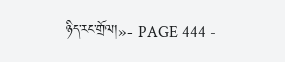ཉིད་རང་གྲོལ།»- PAGE 444 -